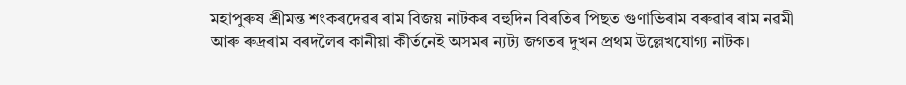মহাপুৰুষ শ্ৰীমন্ত শংকৰদেৱৰ ৰাম বিজয় নাটকৰ বহুদিন বিৰতিৰ পিছত গুণাভিৰাম বৰুৱাৰ ৰাম নৱমী আৰু ৰুদ্ৰৰাম বৰদলৈৰ কানীয়া কীৰ্তনেই অসমৰ ন্যট্য জগতৰ দুখন প্ৰথম উল্লেখযোগ্য নাটক।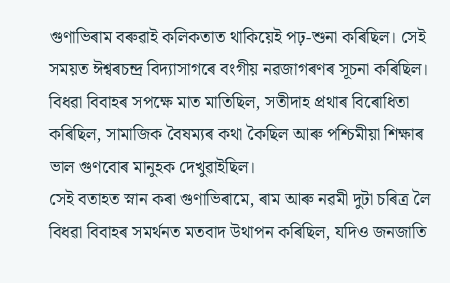গুণাভিৰাম বৰুৱাই কলিকতাত থাকিয়েই পঢ়-শুনা কৰিছিল। সেই সময়ত ঈশ্বৰচন্দ্ৰ বিদ্যাসাগৰে বংগীয় নৱজাগৰণৰ সূচনা কৰিছিল। বিধৱা বিবাহৰ সপক্ষে মাত মাতিছিল, সতীদাহ প্ৰথাৰ বিৰোধিতা কৰিছিল, সামাজিক বৈষম্যৰ কথা কৈছিল আৰু পশ্চিমীয়া শিক্ষাৰ ভাল গুণবোৰ মানুহক দেখুৱাইছিল।
সেই বতাহত স্নান কৰা গুণাভিৰামে, ৰাম আৰু নৱমী দুটা চৰিত্ৰ লৈ বিধৱা বিবাহৰ সমৰ্থনত মতবাদ উথাপন কৰিছিল, যদিও জনজাতি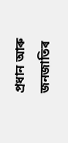প্ৰধান আৰু জনজাতিৰ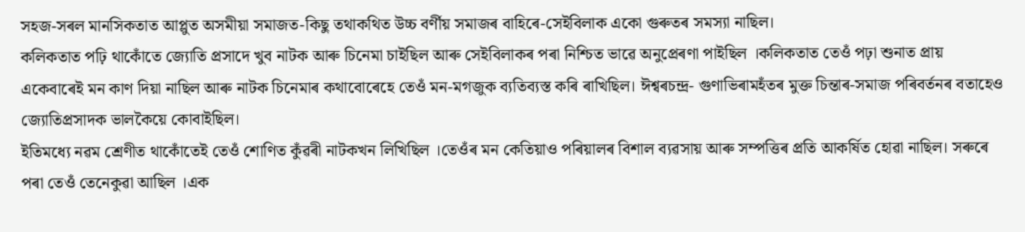সহজ-সৰল মানসিকতাত আপ্লুত অসমীয়া সমাজত-কিছু তথাকথিত উচ্চ বৰ্ণীয় সমাজৰ বাহিৰে-সেইবিলাক একো গুৰুতৰ সমস্যা নাছিল।
কলিকতাত পঢ়ি থাকোঁতে জ্যোতি প্ৰসাদে খুব নাটক আৰু চিনেমা চাইছিল আৰু সেইবিলাকৰ পৰা নিশ্চিত ভাৱে অনুপ্ৰেৰণা পাইছিল ।কলিকতাত তেওঁ পঢ়া শুনাত প্ৰায় একেবাৰেই মন কাণ দিয়া নাছিল আৰু নাটক চিনেমাৰ কথাবোৰেহে তেওঁ মন-মগজুক ব্যতিব্যস্ত কৰি ৰাখিছিল। ঈশ্বৰচন্দ্ৰ- গুণাভিৰামহঁতৰ মুক্ত চিন্তাৰ-সমাজ পৰিবৰ্তনৰ বতাহেও জ্যোতিপ্ৰসাদক ভালকৈয়ে কোবাইছিল।
ইতিমধ্যে নৱম শ্ৰেণীত থাকোঁতেই তেওঁ শোণিত কুঁৱৰী নাটকখন লিখিছিল ।তেওঁৰ মন কেতিয়াও পৰিয়ালৰ বিশাল ব্যৱসায় আৰু সম্পত্তিৰ প্ৰতি আকৰ্ষিত হোৱা নাছিল। সৰুৰে পৰা তেওঁ তেনেকুৱা আছিল ।এক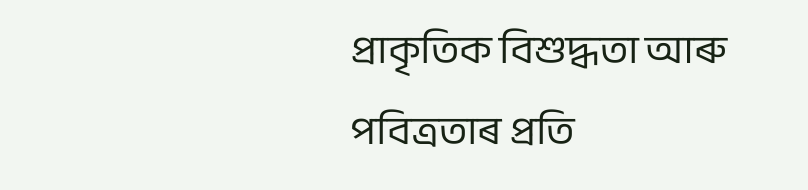প্ৰাকৃতিক বিশুদ্ধতা আৰু পবিত্ৰতাৰ প্ৰতি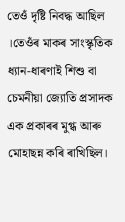তেওঁ দৃষ্টি নিবদ্ধ আছিল ।তেওঁৰ মাকৰ সাংস্কৃতিক ধ্যান-ধাৰণাই শিশু বা চেমনীয়া জ্যোতি প্ৰসাদক এক প্ৰকাৰৰ মুগ্ধ আৰু মোহাছন্ন কৰি ৰাখিছিল।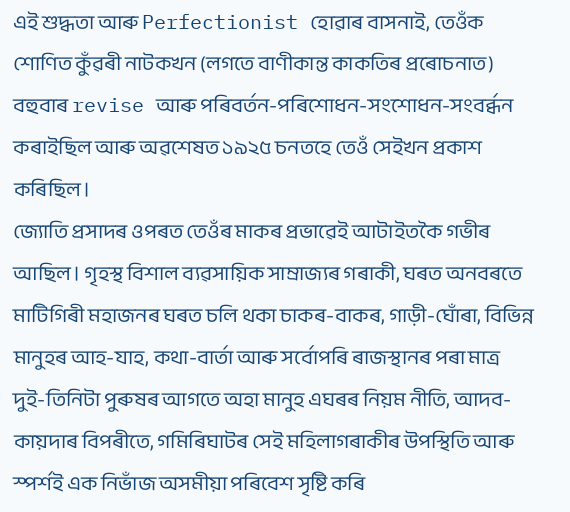এই শুদ্ধতা আৰু Perfectionist হোৱাৰ বাসনাই, তেওঁক শোণিত কুঁৱৰী নাটকখন (লগতে বাণীকান্ত কাকতিৰ প্ৰৰোচনাত) বহুবাৰ revise আৰু পৰিবৰ্তন-পৰিশোধন-সংশোধন-সংবৰ্ব্ধন কৰাইছিল আৰু অৱশেষত ১৯২৫ চনতহে তেওঁ সেইখন প্ৰকাশ কৰিছিল।
জ্যোতি প্ৰসাদৰ ওপৰত তেওঁৰ মাকৰ প্ৰভাৱেই আটাইতকৈ গভীৰ আছিল। গৃহস্থ বিশাল ব্যৱসায়িক সাম্ৰাজ্যৰ গৰাকী, ঘৰত অনবৰতে মাটিগিৰী মহাজনৰ ঘৰত চলি থকা চাকৰ-বাকৰ, গাড়ী-ঘোঁৰা, বিভিন্ন মানুহৰ আহ-যাহ, কথা-বাৰ্তা আৰু সৰ্বোপৰি ৰাজস্থানৰ পৰা মাত্ৰ দুই-তিনিটা পুৰুষৰ আগতে অহা মানুহ এঘৰৰ নিয়ম নীতি, আদব-কায়দাৰ বিপৰীতে, গমিৰিঘাটৰ সেই মহিলাগৰাকীৰ উপস্থিতি আৰু স্পৰ্শই এক নিভাঁজ অসমীয়া পৰিবেশ সৃষ্টি কৰি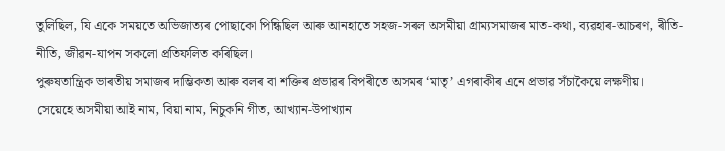তুলিছিল, যি একে সময়তে অভিজাত্যৰ পোছাকো পিন্ধিছিল আৰু আনহাতে সহজ-সৰল অসমীয়া গ্ৰাম্যসমাজৰ মাত-কথা, ব্যৱহাৰ-আচৰণ, ৰীতি-নীতি, জীৱন-যাপন সকলো প্ৰতিফলিত কৰিছিল।
পুৰুষতান্ত্ৰিক ভাৰতীয় সমাজৰ দাম্ভিকতা আৰু বলৰ বা শক্তিৰ প্ৰভাৱৰ বিপৰীতে অসমৰ ‘মাতৃ’ এগৰাকীৰ এনে প্ৰভাৱ সঁচাকৈয়ে লক্ষণীয়।
সেয়েহে অসমীয়া আই নাম, বিয়া নাম, নিচুকনি গীত, আখ্যান-উপাখ্যান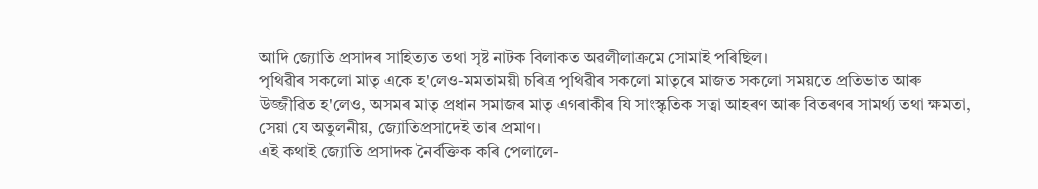আদি জ্যোতি প্ৰসাদৰ সাহিত্যত তথা সৃষ্ট নাটক বিলাকত অৱলীলাক্ৰমে সোমাই পৰিছিল।
পৃথিৱীৰ সকলো মাতৃ একে হ'লেও-মমতাময়ী চৰিত্ৰ পৃথিৱীৰ সকলো মাতৃৰে মাজত সকলো সময়তে প্ৰতিভাত আৰু উজ্জীৱিত হ'লেও, অসমৰ মাতৃ প্ৰধান সমাজৰ মাতৃ এগৰাকীৰ যি সাংস্কৃতিক সত্বা আহৰণ আৰু বিতৰণৰ সামৰ্থ্য তথা ক্ষমতা, সেয়া যে অতুলনীয়, জ্যোতিপ্ৰসাদেই তাৰ প্ৰমাণ।
এই কথাই জ্যোতি প্ৰসাদক নৈৰ্বক্তিক কৰি পেলালে-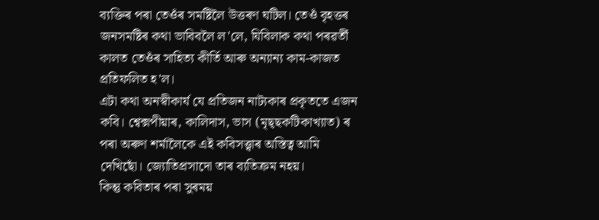ব্যক্তিৰ পৰা তেওঁৰ সমষ্টিলৈ উত্তৰণ ঘটিল। তেওঁ বৃহত্তৰ জনসমষ্টিৰ কথা ভাবিবলৈ ল'লে, যিবিলাক কথা পৰৱৰ্তী কালত তেওঁৰ সাহিত্য কীৰ্তি আৰু অন্যান্য কাম-কাজত প্ৰতিফলিত হ'ল।
এটা কথা অনস্বীকাৰ্য যে প্ৰতিজন নাট্যকাৰ প্ৰকৃততে এজন কবি। শ্বেক্সপীয়াৰ, কালিদাস, ভাস (মৃছ্ছকটিকাখ্যাত) ৰ পৰা অৰুণ শৰ্মালৈকে এই কবিসত্ত্বাৰ অস্তিত্ব আমি দেখিছোঁ। জ্যোতিপ্ৰসাদো তাৰ ব্যতিক্ৰম নহয়।
কিন্তু কবিতাৰ পৰা সুৰময়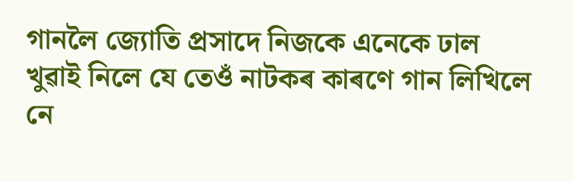গানলৈ জ্যোতি প্ৰসাদে নিজকে এনেকে ঢাল খুৱাই নিলে যে তেওঁ নাটকৰ কাৰণে গান লিখিলে নে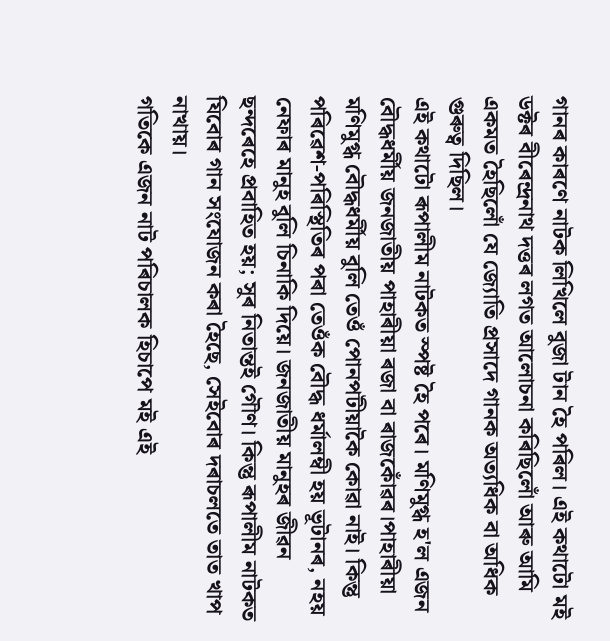গানৰ কাৰণে নাটক লিখিলে বুজা টান হৈ পৰিল। এই কথাটো মই ডক্টৰ বীৰেন্দ্ৰনাথ দত্তৰ লগত আলোচনা কৰিছিলোঁ আৰু আমি একমত হৈছিলোঁ যে জ্যোতি প্ৰসাদে গানক অত্যধিক বা অধিক গুৰুত্ব দিছিল।
এই কথাটো ৰূপালীম নাটকত স্পষ্ট হৈ পৰে। মণিমুগ্ধ হ'ল এজন বৌদ্ধধৰ্মীয় জনজাতীয় পাহাৰীয়া ৰজা বা ৰাজকোঁৱৰ।পাহাৰীয়া মণিমুগ্ধ বৌদ্ধধৰ্মীয় বুলি তেওঁ পোনপটীয়াকৈ কোৱা নাই। কিন্তু পৰিৱেশ-পৰিস্থিতিৰ পৰা তেওঁক বৌদ্ধ ধৰ্মালম্বী হয় ভূটানৰ, নহয় নেফাৰ মানুহ বুলি চিনাকি দিয়ে। জনজাতীয় মানুহৰ জীৱন ছন্দৰেহে প্ৰবাহিত হয়; সুৰ নিতান্তই গৌণ। কিন্তু ৰূপালীম নাটকত যিবোৰ গান সংযোজন কৰা হৈছে, সেইবোৰ দৰাচলতে তাত খাপ নাখায়।
গতিকে এজন নাট পৰিচালক হিচাপে মই এই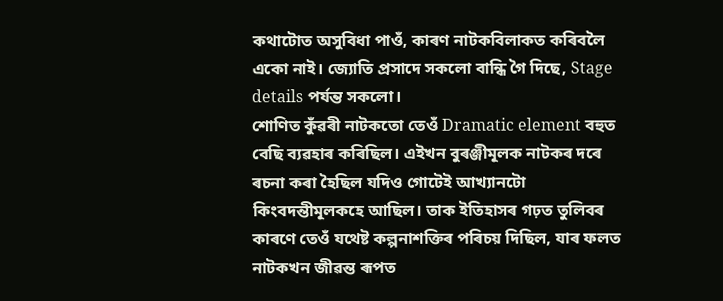কথাটোত অসুবিধা পাওঁ, কাৰণ নাটকবিলাকত কৰিবলৈ একো নাই। জ্যোতি প্ৰসাদে সকলো বান্ধি গৈ দিছে, Stage details পৰ্যন্ত সকলো।
শোণিত কুঁৱৰী নাটকতো তেওঁ Dramatic element বহুত বেছি ব্যৱহাৰ কৰিছিল। এইখন বুৰঞ্জীমূলক নাটকৰ দৰে ৰচনা কৰা হৈছিল যদিও গোটেই আখ্যানটো কিংবদন্তীমূলকহে আছিল। তাক ইতিহাসৰ গঢ়ত তুলিবৰ কাৰণে তেওঁ যথেষ্ট কল্পনাশক্তিৰ পৰিচয় দিছিল, যাৰ ফলত নাটকখন জীৱন্ত ৰূপত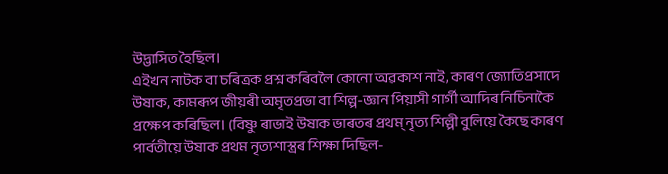উদ্ভাসিত হৈছিল।
এইখন নাটক বা চৰিত্ৰক প্ৰশ্ন কৰিবলৈ কোনো অৱকাশ নাই, কাৰণ জ্যোতিপ্ৰসাদে উষাক, কামৰূপ জীয়ৰী অমৃতপ্ৰভা বা শিল্প-জ্ঞান পিয়াসী গাৰ্গী আদিৰ নিচিনাকৈ প্ৰক্ষেপ কৰিছিল। (বিষ্ণু ৰাভাই উষাক ভাৰতৰ প্ৰথম্ নৃত্য শিল্পী বুলিয়ে কৈছে কাৰণ পাৰ্বতীয়ে উষাক প্ৰথম নৃত্যশাস্ত্ৰৰ শিক্ষা দিছিল-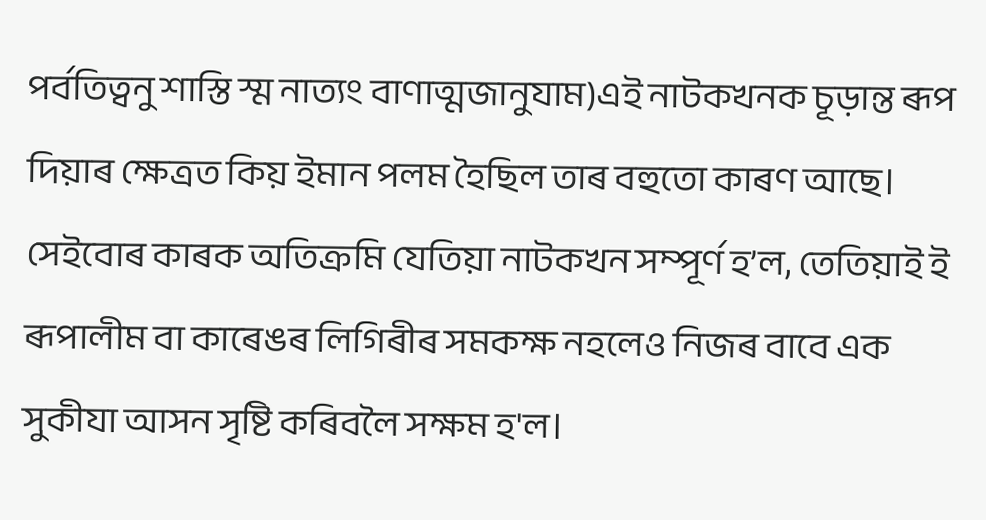পৰ্বতিত্বনু শাস্তি স্ম নাত্যং বাণাত্মজানুযাম)এই নাটকখনক চূড়ান্ত ৰূপ দিয়াৰ ক্ষেত্ৰত কিয় ইমান পলম হৈছিল তাৰ বহুতো কাৰণ আছে। সেইবোৰ কাৰক অতিক্ৰমি যেতিয়া নাটকখন সম্পূৰ্ণ হ’ল, তেতিয়াই ই ৰূপালীম বা কাৰেঙৰ লিগিৰীৰ সমকক্ষ নহলেও নিজৰ বাবে এক সুকীযা আসন সৃষ্টি কৰিবলৈ সক্ষম হ'ল।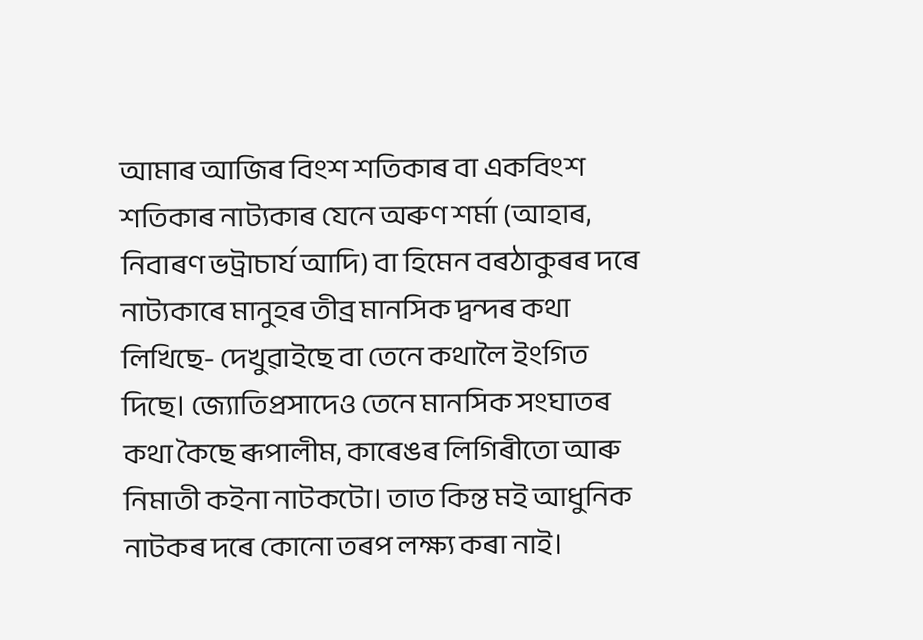আমাৰ আজিৰ বিংশ শতিকাৰ বা একবিংশ শতিকাৰ নাট্যকাৰ যেনে অৰুণ শৰ্মা (আহাৰ, নিবাৰণ ভট্ৰাচাৰ্য আদি) বা হিমেন বৰঠাকুৰৰ দৰে নাট্যকাৰে মানুহৰ তীব্ৰ মানসিক দ্বন্দৰ কথা লিখিছে- দেখুৱাইছে বা তেনে কথালৈ ইংগিত দিছে। জ্যোতিপ্ৰসাদেও তেনে মানসিক সংঘাতৰ কথা কৈছে ৰূপালীম, কাৰেঙৰ লিগিৰীতো আৰু নিমাতী কইনা নাটকটো। তাত কিন্ত মই আধুনিক নাটকৰ দৰে কোনো তৰপ লক্ষ্য কৰা নাই।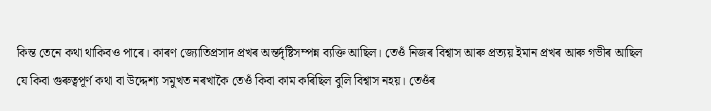কিন্ত তেনে কথা থাকিবও পাৰে। কাৰণ জ্যোতিপ্ৰসাদ প্ৰখৰ অন্তৰ্দৃষ্টিসম্পন্ন ব্যক্তি আছিল। তেওঁ নিজৰ বিশ্বাস আৰু প্ৰত্যয় ইমান প্ৰখৰ আৰু গভীৰ আছিল যে কিবা গুৰুত্বপূৰ্ণ কথা বা উদ্দেশ্য সমুখত নৰখাকৈ তেওঁ কিবা কাম কৰিছিল বুলি বিশ্বাস নহয়। তেওঁৰ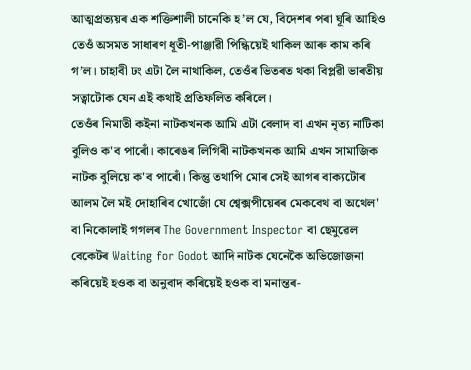আত্মপ্ৰত্যয়ৰ এক শক্তিশালী চানেকি হ’ল যে, বিদেশৰ পৰা ঘূৰি আহিও তেওঁ অসমত সাধাৰণ ধূতী-পাঞ্জাৱী পিন্ধিয়েই থাকিল আৰু কাম কৰি গ’ল। চাহাবী ঢং এটা লৈ নাথাকিল, তেওঁৰ ভিতৰত থকা বিপ্লৱী ভাৰতীয় সত্বাটোক যেন এই কথাই প্ৰতিফলিত কৰিলে।
তেওঁৰ নিমাতী কইনা নাটকখনক আমি এটা বেলাদ বা এখন নৃত্য নাটিকা বুলিও ক'ব পাৰোঁ। কাৰেঙৰ লিগিৰী নাটকখনক আমি এখন সামাজিক নাটক বুলিয়ে ক'ব পাৰোঁ। কিন্তু তথাপি মোৰ সেই আগৰ বাক্যটোৰ আলম লৈ মই দোহাৰিব খোজোঁ যে শ্বেক্সপীয়েৰৰ মেকবেথ বা অথেল' বা নিকোলাই গগলৰ The Government Inspector বা ছেমুৱেল বেকেটৰ Waiting for Godot আদি নাটক যেনেকৈ অভিজোজনা কৰিয়েই হওক বা অনুবাদ কৰিয়েই হওক বা মনান্তৰ-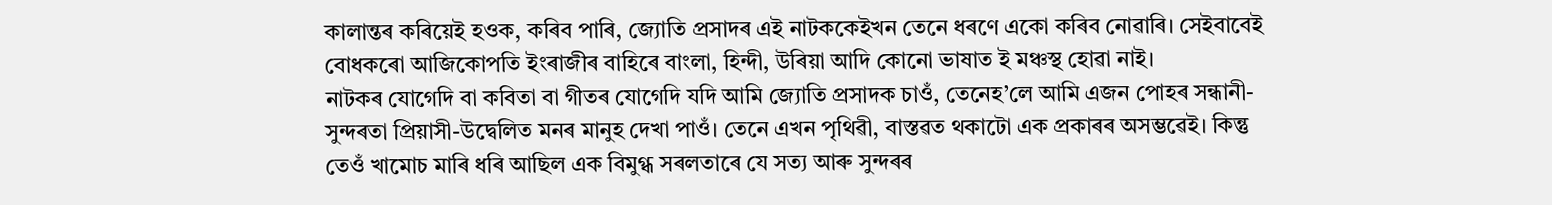কালান্তৰ কৰিয়েই হওক, কৰিব পাৰি, জ্যোতি প্ৰসাদৰ এই নাটককেইখন তেনে ধৰণে একো কৰিব নোৱাৰি। সেইবাবেই বোধকৰো আজিকোপতি ইংৰাজীৰ বাহিৰে বাংলা, হিন্দী, উৰিয়া আদি কোনো ভাষাত ই মঞ্চস্থ হোৱা নাই।
নাটকৰ যোগেদি বা কবিতা বা গীতৰ যোগেদি যদি আমি জ্যোতি প্ৰসাদক চাওঁ, তেনেহ’লে আমি এজন পোহৰ সন্ধানী-সুন্দৰতা প্ৰিয়াসী-উদ্বেলিত মনৰ মানুহ দেখা পাওঁ। তেনে এখন পৃথিৱী, বাস্তৱত থকাটো এক প্ৰকাৰৰ অসম্ভৱেই। কিন্তু তেওঁ খামোচ মাৰি ধৰি আছিল এক বিমুগ্ধ সৰলতাৰে যে সত্য আৰু সুন্দৰৰ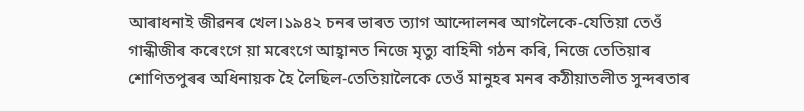আৰাধনাই জীৱনৰ খেল।১৯৪২ চনৰ ভাৰত ত্যাগ আন্দোলনৰ আগলৈকে-যেতিয়া তেওঁ গান্ধীজীৰ কৰেংগে য়া মৰেংগে আহ্বানত নিজে মৃত্যু বাহিনী গঠন কৰি, নিজে তেতিয়াৰ শোণিতপুৰৰ অধিনায়ক হৈ লৈছিল-তেতিয়ালৈকে তেওঁ মানুহৰ মনৰ কঠীয়াতলীত সুন্দৰতাৰ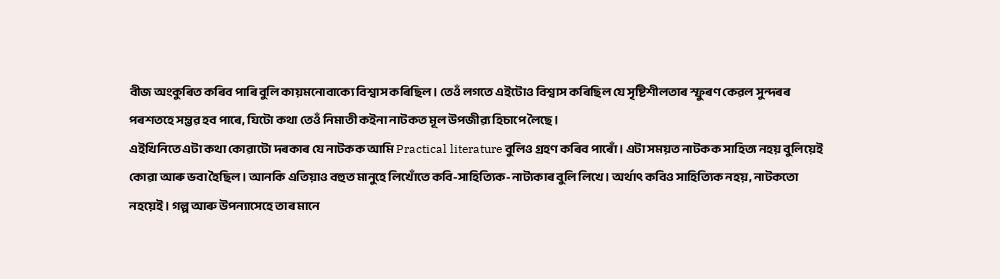বীজ অংকুৰিত কৰিব পাৰি বুলি কায়মনোবাক্যে বিশ্বাস কৰিছিল। তেওঁ লগতে এইটোও বিশ্বাস কৰিছিল যে সৃষ্টিশীলতাৰ স্ফুৰণ কেৱল সুন্দৰৰ পৰশতহে সম্ভৱ হব পাৰে, যিটো কথা তেওঁ নিমাতী কইনা নাটকত মূল উপজীৱ্য হিচাপে লৈছে।
এইখিনিতে এটা কথা কোৱাটো দৰকাৰ যে নাটকক আমি Practical literature বুলিও গ্ৰহণ কৰিব পাৰোঁ। এটা সময়ত নাটকক সাহিত্য নহয় বুলিয়েই কোৱা আৰু ভবা হৈছিল। আনকি এতিয়াও বহুত মানুহে লিখোঁতে কবি-সাহিত্যিক-নাট্যকাৰ বুলি লিখে। অৰ্থাৎ কবিও সাহিত্যিক নহয়, নাটকতো নহয়েই। গল্প আৰু উপন্যাসেহে তাৰ মানে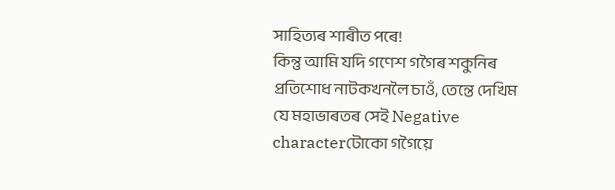সাহিত্যৰ শাৰীত পৰে!
কিন্তু আমি যদি গণেশ গগৈৰ শকুনিৰ প্ৰতিশোধ নাটকখনলৈ চাওঁ, তেন্তে দেখিম যে মহাভাৰতৰ সেই Negative characterটোকো গগৈয়ে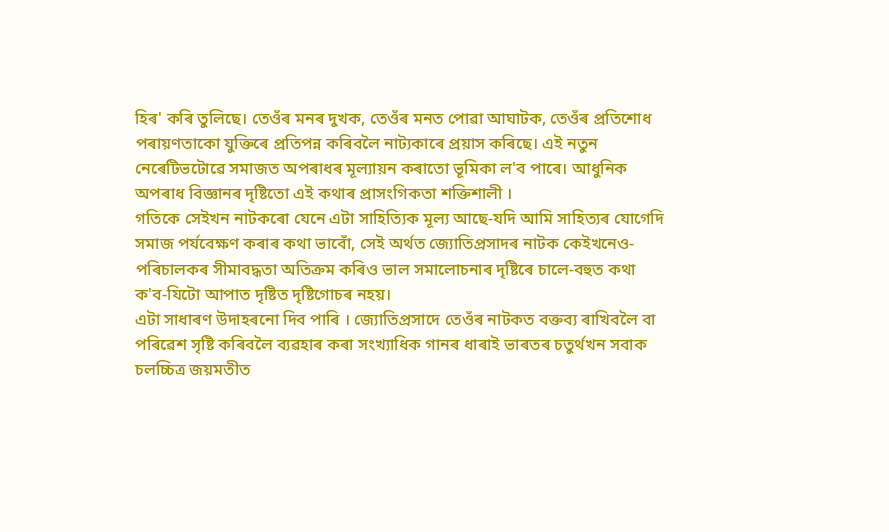হিৰ' কৰি তুলিছে। তেওঁৰ মনৰ দুখক, তেওঁৰ মনত পোৱা আঘাটক, তেওঁৰ প্ৰতিশোধ পৰায়ণতাকো যুক্তিৰে প্ৰতিপন্ন কৰিবলৈ নাট্যকাৰে প্ৰয়াস কৰিছে। এই নতুন নেৰেটিভটোৱে সমাজত অপৰাধৰ মূল্যায়ন কৰাতো ভূমিকা ল'ব পাৰে। আধুনিক অপৰাধ বিজ্ঞানৰ দৃষ্টিতো এই কথাৰ প্ৰাসংগিকতা শক্তিশালী ।
গতিকে সেইখন নাটকৰো যেনে এটা সাহিত্যিক মূল্য আছে-যদি আমি সাহিত্যৰ যোগেদি সমাজ পৰ্যবেক্ষণ কৰাৰ কথা ভাবোঁ, সেই অৰ্থত জ্যোতিপ্ৰসাদৰ নাটক কেইখনেও-পৰিচালকৰ সীমাবদ্ধতা অতিক্ৰম কৰিও ভাল সমালোচনাৰ দৃষ্টিৰে চালে-বহুত কথা ক'ব-যিটো আপাত দৃষ্টিত দৃষ্টিগোচৰ নহয়।
এটা সাধাৰণ উদাহৰনো দিব পাৰি । জ্যোতিপ্ৰসাদে তেওঁৰ নাটকত বক্তব্য ৰাখিবলৈ বা পৰিৱেশ সৃষ্টি কৰিবলৈ ব্যৱহাৰ কৰা সংখ্যাধিক গানৰ ধাৰাই ভাৰতৰ চতুৰ্থখন সবাক চলচ্চিত্ৰ জয়মতীত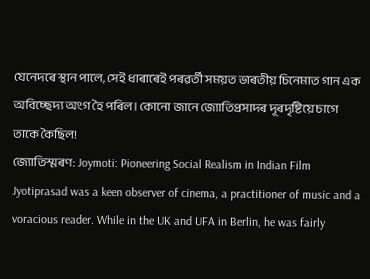যেনেদৰে স্থান পালে, সেই ধাৰাৰেই পৰৱৰ্তী সময়ত ভাৰতীয় চিনেমাত গান এক অবিচ্ছেদ্য অংগ হৈ পৰিল। কোনো জানে জ্যোতিপ্ৰসাদৰ দূৰদৃষ্টিয়ে চাগে তাকে কৈছিল!
জ্যোতিস্মৰণ: Joymoti: Pioneering Social Realism in Indian Film
Jyotiprasad was a keen observer of cinema, a practitioner of music and a voracious reader. While in the UK and UFA in Berlin, he was fairly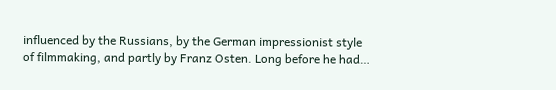influenced by the Russians, by the German impressionist style of filmmaking, and partly by Franz Osten. Long before he had…